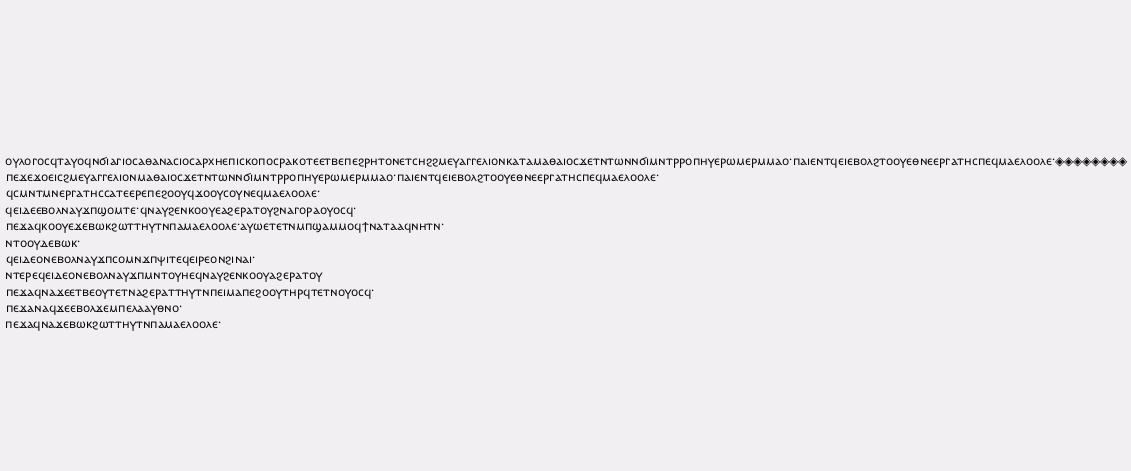ⲟⲩⲗⲟⲅⲟⲥϥⲧⲁⲩⲟϥⲛϭⲓⲁⲅⲓⲟⲥⲁⲑⲁⲛⲁⲥⲓⲟⲥⲁⲣⲭⲏⲉⲡⲓⲥⲕⲟⲡⲟⲥⲣⲁⲕⲟⲧⲉⲉⲧⲃⲉⲡⲉϩⲣⲏⲧⲟⲛⲉⲧⲥⲏϩϩⲙⲉⲩⲁⲅⲅⲉⲗⲓⲟⲛⲕⲁⲧⲁⲙⲁⲑⲁⲓⲟⲥϫⲉⲧⲛⲧⲱⲛⲛϭⲓⲙⲛⲧⲣⲣⲟⲡⲏⲩⲉⲣⲱⲙⲉⲣⲙⲙⲁⲟ·ⲡⲁⲓⲉⲛⲧϥⲉⲓⲉⲃⲟⲗϩⲧⲟⲟⲩⲉⲑⲛⲉⲉⲣⲅⲁⲧⲏⲥⲡⲉϥⲙⲁⲉⲗⲟⲟⲗⲉ·◈◈◈◈◈◈◈◈
ⲡⲉϫⲉϫⲟⲉⲓⲥϩⲙⲉⲩⲁⲅⲅⲉⲗⲓⲟⲛⲙⲁⲑⲁⲓⲟⲥϫⲉⲧⲛⲧⲱⲛⲛϭⲓⲙⲛⲧⲣⲣⲟⲡⲏⲩⲉⲣⲱⲙⲉⲣⲙⲙⲁⲟ·ⲡⲁⲓⲉⲛⲧϥⲉⲓⲉⲃⲟⲗϩⲧⲟⲟⲩⲉⲑⲛⲉⲉⲣⲅⲁⲧⲏⲥⲡⲉϥⲙⲁⲉⲗⲟⲟⲗⲉ·
ϥⲥⲙⲛⲧⲙⲛⲉⲣⲅⲁⲧⲏⲥⲥⲁⲧⲉⲉⲣⲉⲡⲉϩⲟⲟⲩϥϫⲟⲟⲩⲥⲟⲩⲛⲉϥⲙⲁⲉⲗⲟⲟⲗⲉ·
ϥⲉⲓⲇⲉⲉⲃⲟⲗⲛⲁⲩϫⲡϣⲟⲙⲧⲉ·ϥⲛⲁⲩϩⲉⲛⲕⲟⲟⲩⲉⲁϩⲉⲣⲁⲧⲟⲩϩⲛⲁⲅⲟⲣⲁⲟⲩⲟⲥϥ·
ⲡⲉϫⲁϥⲕⲟⲟⲩⲉϫⲉⲃⲱⲕϩⲱⲧⲧⲏⲩⲧⲛⲡⲁⲙⲁⲉⲗⲟⲟⲗⲉ·ⲁⲩⲱⲉⲧⲉⲧⲛⲙⲡϣⲁⲙⲙⲟϥϯⲛⲁⲧⲁⲁϥⲛⲏⲧⲛ·
ⲛⲧⲟⲟⲩⲇⲉⲃⲱⲕ·
ϥⲉⲓⲇⲉⲟⲛⲉⲃⲟⲗⲛⲁⲩϫⲡⲥⲟⲙⲛϫⲡⲯⲓⲧⲉϥⲉⲓⲣⲉⲟⲛϩⲓⲛⲁⲓ·
ⲛⲧⲉⲣⲉϥⲉⲓⲇⲉⲟⲛⲉⲃⲟⲗⲛⲁⲩϫⲡⲙⲛⲧⲟⲩⲏⲉϥⲛⲁⲩϩⲉⲛⲕⲟⲟⲩⲁϩⲉⲣⲁⲧⲟⲩ
ⲡⲉϫⲁϥⲛⲁϫⲉⲉⲧⲃⲉⲟⲩⲧⲉⲧⲛⲁϩⲉⲣⲁⲧⲧⲏⲩⲧⲛⲡⲉⲓⲙⲁⲡⲉϩⲟⲟⲩⲧⲏⲣϥⲧⲉⲧⲛⲟⲩⲟⲥϥ·
ⲡⲉϫⲁⲛⲁϥϫⲉⲉⲃⲟⲗϫⲉⲙⲡⲉⲗⲁⲁⲩⲑⲛⲟ·
ⲡⲉϫⲁϥⲛⲁϫⲉⲃⲱⲕϩⲱⲧⲧⲏⲩⲧⲛⲡⲁⲙⲁⲉⲗⲟⲟⲗⲉ·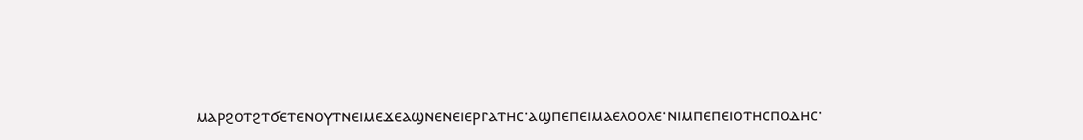ⲙⲁⲣϩⲟⲧϩⲧϭⲉⲧⲉⲛⲟⲩⲧⲛⲉⲓⲙⲉϫⲉⲁϣⲛⲉⲛⲉⲓⲉⲣⲅⲁⲧⲏⲥ·ⲁϣⲡⲉⲡⲉⲓⲙⲁⲉⲗⲟⲟⲗⲉ·ⲛⲓⲙⲡⲉⲡⲉⲓⲟⲧⲏⲥⲡⲟⲇⲏⲥ·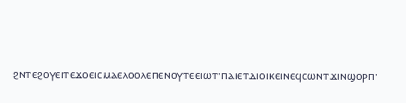ϩⲛⲧⲉϩⲟⲩⲉⲓⲧⲉϫⲟⲉⲓⲥⲙⲁⲉⲗⲟⲟⲗⲉⲡⲉⲛⲟⲩⲧⲉⲉⲓⲱⲧ·ⲡⲁⲓⲉⲧⲇⲓⲟⲓⲕⲉⲓⲛⲉϥⲥⲱⲛⲧϫⲓⲛϣⲟⲣⲡ·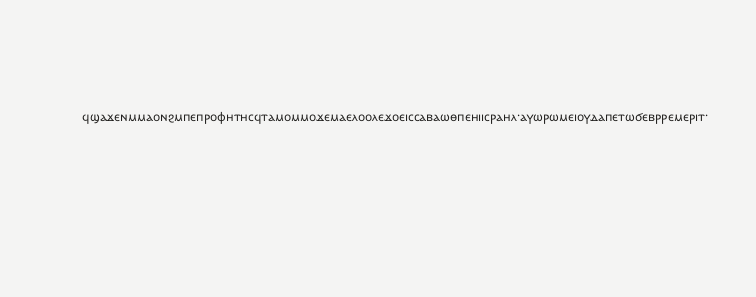ϥϣⲁϫⲉⲛⲙⲙⲁⲟⲛϩⲙⲡⲉⲡⲣⲟⲫⲏⲧⲏⲥϥⲧⲁⲙⲟⲙⲙⲟϫⲉⲙⲁⲉⲗⲟⲟⲗⲉϫⲟⲉⲓⲥⲥⲁⲃⲁⲱⲑⲡⲉⲏⲓⲓⲥⲣⲁⲏⲗ·ⲁⲩⲱⲣⲱⲙⲉⲓⲟⲩⲇⲁⲡⲉⲧⲱϭⲉⲃⲣⲣⲉⲙⲉⲣⲓⲧ·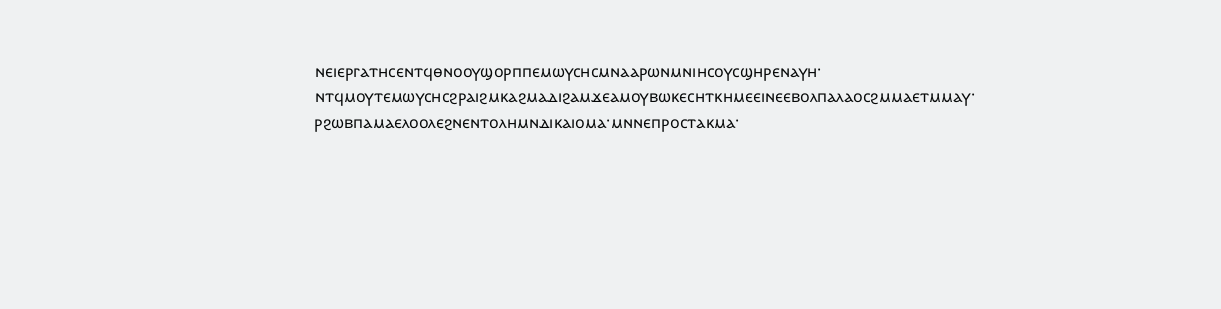ⲛⲉⲓⲉⲣⲅⲁⲧⲏⲥⲉⲛⲧϥⲑⲛⲟⲟⲩϣⲟⲣⲡⲡⲉⲙⲱⲩⲥⲏⲥⲙⲛⲁⲁⲣⲱⲛⲙⲛⲓⲏⲥⲟⲩⲥϣⲏⲣⲉⲛⲁⲩⲏ·
ⲛⲧϥⲙⲟⲩⲧⲉⲙⲱⲩⲥⲏⲥϩⲣⲁⲓϩⲙⲕⲁϩⲙⲁⲇⲓϩⲁⲙϫⲉⲁⲙⲟⲩⲃⲱⲕⲉⲥⲏⲧⲕⲏⲙⲉⲉⲓⲛⲉⲉⲃⲟⲗⲡⲁⲗⲁⲟⲥϩⲙⲙⲁⲉⲧⲙⲙⲁⲩ·
ⲣϩⲱⲃⲡⲁⲙⲁⲉⲗⲟⲟⲗⲉϩⲛⲉⲛⲧⲟⲗⲏⲙⲛⲇⲓⲕⲁⲓⲟⲙⲁ·ⲙⲛⲛⲉⲡⲣⲟⲥⲧⲁⲕⲙⲁ·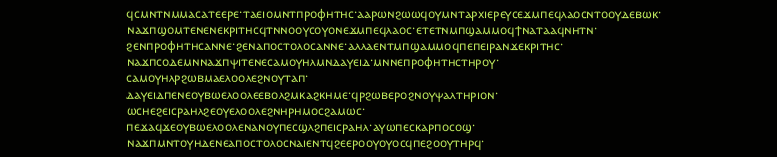ϥⲥⲙⲛⲧⲛⲙⲙⲁⲥⲁⲧⲉⲉⲣⲉ·ⲧⲁⲉⲓⲟⲙⲛⲧⲡⲣⲟⲫⲏⲧⲏⲥ·ⲁⲁⲣⲱⲛϩⲱⲱϥⲟⲩⲙⲛⲧⲁⲣⲭⲓⲉⲣⲉⲩⲥⲉϫⲙⲡⲉϥⲗⲁⲟⲥⲛⲧⲟⲟⲩⲇⲉⲃⲱⲕ·
ⲛⲁϫⲡϣⲟⲙⲧⲉⲛⲉⲛⲉⲕⲣⲓⲧⲏⲥϥⲧⲛⲛⲟⲟⲩⲥⲟⲩⲟⲛⲉϫⲙⲡⲉϥⲗⲁⲟⲥ·ⲉⲧⲉⲧⲛⲙⲡϣⲁⲙⲙⲟϥϯⲛⲁⲧⲁⲁϥⲛⲏⲧⲛ·
ϩⲉⲛⲡⲣⲟⲫⲏⲧⲏⲥⲁⲛⲛⲉ·ϩⲉⲛⲁⲡⲟⲥⲧⲟⲗⲟⲥⲁⲛⲛⲉ·ⲁⲗⲗⲁⲉⲛⲧⲙⲡϣⲁⲙⲙⲟϥⲡⲉⲡⲉⲓⲣⲁⲛϫⲉⲕⲣⲓⲧⲏⲥ·
ⲛⲁϫⲡⲥⲟⲇⲉⲙⲛⲛⲁϫⲡⲯⲓⲧⲉⲛⲉⲥⲁⲙⲟⲩⲏⲗⲙⲛⲇⲁⲩⲉⲓⲇ·ⲙⲛⲛⲉⲡⲣⲟⲫⲏⲧⲏⲥⲧⲏⲣⲟⲩ·
ⲥⲁⲙⲟⲩⲏⲗⲣϩⲱⲃⲙⲁⲉⲗⲟⲟⲗⲉϩⲛⲟⲩⲧⲁⲡ·
ⲇⲁⲩⲉⲓⲇⲡⲉⲛⲉⲟⲩⲃⲱⲉⲗⲟⲟⲗⲉⲉⲃⲟⲗϩⲙⲕⲁϩⲕⲏⲙⲉ·ϥⲣϩⲱⲃⲉⲣⲟϩⲛⲟⲩⲯⲁⲗⲧⲏⲣⲓⲟⲛ·
ⲱⲥⲏⲉϩⲉⲓⲥⲣⲁⲏⲗϩⲉⲟⲩⲉⲗⲟⲟⲗⲉϩⲛⲏⲣⲏⲙⲟⲥϩⲁⲙⲱⲥ·
ⲡⲉϫⲁϥϫⲉⲟⲩⲃⲱⲉⲗⲟⲟⲗⲉⲛⲁⲛⲟⲩⲡⲉⲥϣⲗϩⲡⲉⲓⲥⲣⲁⲏⲗ·ⲁⲩⲱⲡⲉⲥⲕⲁⲣⲡⲟⲥⲟϣ·
ⲛⲁϫⲡⲙⲛⲧⲟⲩⲏⲇⲉⲛⲉⲁⲡⲟⲥⲧⲟⲗⲟⲥⲛⲁⲓⲉⲛⲧϥϩⲉⲉⲣⲟⲟⲩⲟⲩⲟⲥϥⲡⲉϩⲟⲟⲩⲧⲏⲣϥ·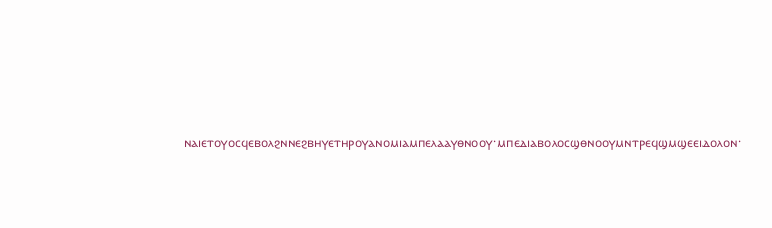ⲛⲁⲓⲉⲧⲟⲩⲟⲥϥⲉⲃⲟⲗϩⲛⲛⲉϩⲃⲏⲩⲉⲧⲏⲣⲟⲩⲁⲛⲟⲙⲓⲁⲙⲡⲉⲗⲁⲁⲩⲑⲛⲟⲟⲩ·ⲙⲡⲉⲇⲓⲁⲃⲟⲗⲟⲥϣⲑⲛⲟⲟⲩⲙⲛⲧⲣⲉϥϣⲙϣⲉⲉⲓⲇⲟⲗⲟⲛ·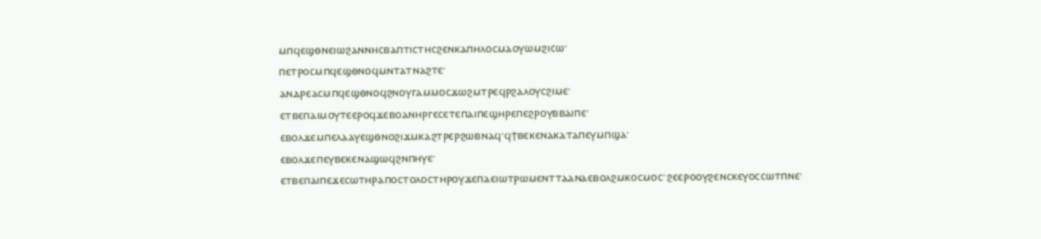ⲙⲡϥⲉϣⲑⲛⲉⲓⲱϩⲁⲛⲛⲏⲥⲃⲁⲡⲧⲓⲥⲧⲏⲥϩⲉⲛⲕⲁⲡⲏⲗⲟⲥⲙⲁⲟⲩⲱⲙϩⲓⲥⲱ·
ⲡⲉⲧⲣⲟⲥⲙⲡϥⲉϣⲑⲛⲟϥⲙⲛⲧⲁⲧⲛⲁϩⲧⲉ·
ⲁⲛⲇⲣⲉⲁⲥⲙⲡϥⲉϣⲑⲛⲟϥϩⲛⲟⲩⲅⲁⲙⲙⲟⲥϫⲱϩⲙⲧⲣⲉϥⲣϩⲁⲗⲟⲩⲥϩⲓⲙⲉ·
ⲉⲧⲃⲉⲡⲁⲓⲙⲟⲩⲧⲉⲉⲣⲟϥϫⲉⲃⲟⲁⲛⲏⲣⲅⲉⲥⲉⲧⲉⲡⲁⲓⲡⲉϣⲏⲣⲉⲡⲉϩⲣⲟⲩⲃⲃⲁⲓⲡⲉ·
ⲉⲃⲟⲗϫⲉⲙⲡⲉⲗⲁⲁⲩⲉϣⲑⲛⲟϩⲓϫⲙⲕⲁϩⲧⲣⲉⲣϩⲱⲃⲛⲁϥ·ϥϯⲃⲉⲕⲉⲛⲁⲕⲁⲧⲁⲡⲉⲩⲙⲡϣⲁ·
ⲉⲃⲟⲗϫⲉⲡⲉⲩⲃⲉⲕⲉⲛⲁϣⲱϥϩⲛⲡⲏⲩⲉ·
ⲉⲧⲃⲉⲡⲁⲓⲡⲉϫⲉⲥⲱⲧⲏⲣⲁⲡⲟⲥⲧⲟⲗⲟⲥⲧⲏⲣⲟⲩϫⲉⲡⲁⲉⲓⲱⲧⲣⲱⲙⲉⲛⲧⲧⲁⲁⲛⲁⲉⲃⲟⲗϩⲙⲕⲟⲥⲙⲟⲥ·ϩⲉⲉⲣⲟⲟⲩϩⲉⲛⲥⲕⲉⲩⲟⲥⲥⲱⲧⲡⲛⲉ·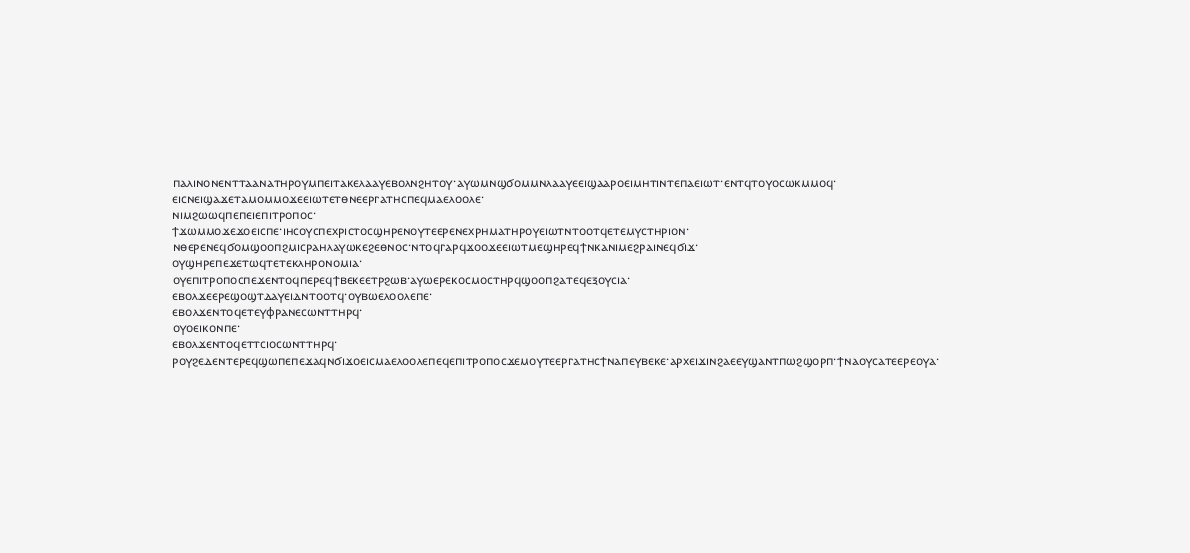ⲡⲁⲗⲓⲛⲟⲛⲉⲛⲧⲧⲁⲁⲛⲁⲧⲏⲣⲟⲩⲙⲡⲉⲓⲧⲁⲕⲉⲗⲁⲁⲩⲉⲃⲟⲗⲛϩⲏⲧⲟⲩ·ⲁⲩⲱⲙⲛϣϭⲟⲙⲙⲛⲗⲁⲁⲩⲉⲉⲓϣⲁⲁⲣⲟⲉⲓⲙⲏⲧⲓⲛⲧⲉⲡⲁⲉⲓⲱⲧ·ⲉⲛⲧϥⲧⲟⲩⲟⲥⲱⲕⲙⲙⲟϥ·
ⲉⲓⲥⲛⲉⲓϣⲁϫⲉⲧⲁⲙⲟⲙⲙⲟϫⲉⲉⲓⲱⲧⲉⲧⲑⲛⲉⲉⲣⲅⲁⲧⲏⲥⲡⲉϥⲙⲁⲉⲗⲟⲟⲗⲉ·
ⲛⲓⲙϩⲱⲱϥⲡⲉⲡⲉⲓⲉⲡⲓⲧⲣⲟⲡⲟⲥ·
ϯϫⲱⲙⲙⲟϫⲉϫⲟⲉⲓⲥⲡⲉ·ⲓⲏⲥⲟⲩⲥⲡⲉⲭⲣⲓⲥⲧⲟⲥϣⲏⲣⲉⲛⲟⲩⲧⲉⲉⲣⲉⲛⲉⲭⲣⲏⲙⲁⲧⲏⲣⲟⲩⲉⲓⲱⲧⲛⲧⲟⲟⲧϥⲉⲧⲉⲙⲩⲥⲧⲏⲣⲓⲟⲛ·
ⲛⲑⲉⲣⲉⲛⲉϥϭⲟⲙϣⲟⲟⲡϩⲙⲓⲥⲣⲁⲏⲗⲁⲩⲱⲕⲉϩⲉⲑⲛⲟⲥ·ⲛⲧⲟϥⲅⲁⲣϥϫⲟⲟϫⲉⲉⲓⲱⲧⲙⲉϣⲏⲣⲉϥϯⲛⲕⲁⲛⲓⲙⲉϩⲣⲁⲓⲛⲉϥϭⲓϫ·
ⲟⲩϣⲏⲣⲉⲡⲉϫⲉⲧⲱϥⲧⲉⲧⲉⲕⲗⲏⲣⲟⲛⲟⲙⲓⲁ·
ⲟⲩⲉⲡⲓⲧⲣⲟⲡⲟⲥⲡⲉϫⲉⲛⲧⲟϥⲡⲉⲣⲉϥϯⲃⲉⲕⲉⲉⲧⲣϩⲱⲃ·ⲁⲩⲱⲉⲣⲉⲕⲟⲥⲙⲟⲥⲧⲏⲣϥϣⲟⲟⲡϩⲁⲧⲉϥⲉⲝⲟⲩⲥⲓⲁ·
ⲉⲃⲟⲗϫⲉⲉⲣⲉϣⲟϣⲧⲇⲁⲩⲉⲓⲇⲛⲧⲟⲟⲧϥ·ⲟⲩⲃⲱⲉⲗⲟⲟⲗⲉⲡⲉ·
ⲉⲃⲟⲗϫⲉⲛⲧⲟϥⲉⲧⲉⲩⲫⲣⲁⲛⲉⲥⲱⲛⲧⲧⲏⲣϥ·
ⲟⲩⲟⲉⲓⲕⲟⲛⲡⲉ·
ⲉⲃⲟⲗϫⲉⲛⲧⲟϥⲉⲧⲧⲥⲓⲟⲥⲱⲛⲧⲧⲏⲣϥ·
ⲣⲟⲩϩⲉⲇⲉⲛⲧⲉⲣⲉϥϣⲱⲡⲉⲡⲉϫⲁϥⲛϭⲓϫⲟⲉⲓⲥⲙⲁⲉⲗⲟⲟⲗⲉⲡⲉϥⲉⲡⲓⲧⲣⲟⲡⲟⲥϫⲉⲙⲟⲩⲧⲉⲉⲣⲅⲁⲧⲏⲥϯⲛⲁⲡⲉⲩⲃⲉⲕⲉ·ⲁⲣⲭⲉⲓϫⲓⲛϩⲁⲉⲉⲩϣⲁⲛⲧⲡⲱϩϣⲟⲣⲡ·ϯⲛⲁⲟⲩⲥⲁⲧⲉⲉⲣⲉⲟⲩⲁ·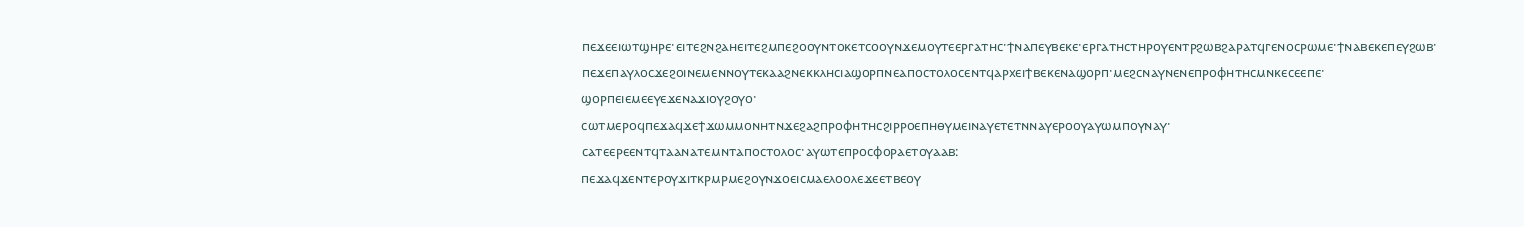ⲡⲉϫⲉⲉⲓⲱⲧϣⲏⲣⲉ·ⲉⲓⲧⲉϩⲛϩⲁⲏⲉⲓⲧⲉϩⲙⲡⲉϩⲟⲟⲩⲛⲧⲟⲕⲉⲧⲥⲟⲟⲩⲛϫⲉⲙⲟⲩⲧⲉⲉⲣⲅⲁⲧⲏⲥ·ϯⲛⲁⲡⲉⲩⲃⲉⲕⲉ·ⲉⲣⲅⲁⲧⲏⲥⲧⲏⲣⲟⲩⲉⲛⲧⲣϩⲱⲃϩⲁⲣⲁⲧϥⲅⲉⲛⲟⲥⲣⲱⲙⲉ·ϯⲛⲁⲃⲉⲕⲉⲡⲉⲩϩⲱⲃ·
ⲡⲉϫⲉⲡⲁⲩⲗⲟⲥϫⲉϩⲟⲓⲛⲉⲙⲉⲛⲛⲟⲩⲧⲉⲕⲁⲁϩⲛⲉⲕⲕⲗⲏⲥⲓⲁϣⲟⲣⲡⲛⲉⲁⲡⲟⲥⲧⲟⲗⲟⲥⲉⲛⲧϥⲁⲣⲭⲉⲓϯⲃⲉⲕⲉⲛⲁϣⲟⲣⲡ·ⲙⲉϩⲥⲛⲁⲩⲛⲉⲛⲉⲡⲣⲟⲫⲏⲧⲏⲥⲙⲛⲕⲉⲥⲉⲉⲡⲉ·
ϣⲟⲣⲡⲉⲓⲉⲙⲉⲉⲩⲉϫⲉⲛⲁϫⲓⲟⲩϩⲟⲩⲟ·
ⲥⲱⲧⲙⲉⲣⲟϥⲡⲉϫⲁϥϫⲉϯϫⲱⲙⲙⲟⲛⲏⲧⲛϫⲉϩⲁϩⲡⲣⲟⲫⲏⲧⲏⲥϩⲓⲣⲣⲟⲉⲡⲏⲑⲩⲙⲉⲓⲛⲁⲩⲉⲧⲉⲧⲛⲛⲁⲩⲉⲣⲟⲟⲩⲁⲩⲱⲙⲡⲟⲩⲛⲁⲩ·
ⲥⲁⲧⲉⲉⲣⲉⲉⲛⲧϥⲧⲁⲁⲛⲁⲧⲉⲙⲛⲧⲁⲡⲟⲥⲧⲟⲗⲟⲥ·ⲁⲩⲱⲧⲉⲡⲣⲟⲥⲫⲟⲣⲁⲉⲧⲟⲩⲁⲁⲃ:
ⲡⲉϫⲁϥϫⲉⲛⲧⲉⲣⲟⲩϫⲓⲧⲕⲣⲙⲣⲙⲉϩⲟⲩⲛϫⲟⲉⲓⲥⲙⲁⲉⲗⲟⲟⲗⲉϫⲉⲉⲧⲃⲉⲟⲩ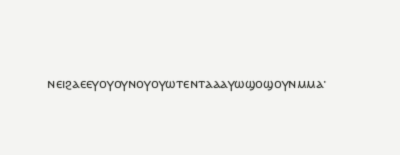ⲛⲉⲓϩⲁⲉⲉⲩⲟⲩⲟⲩⲛⲟⲩⲟⲩⲱⲧⲉⲛⲧⲁⲁⲁⲩⲱϣⲟϣⲟⲩⲛⲙⲙⲁ·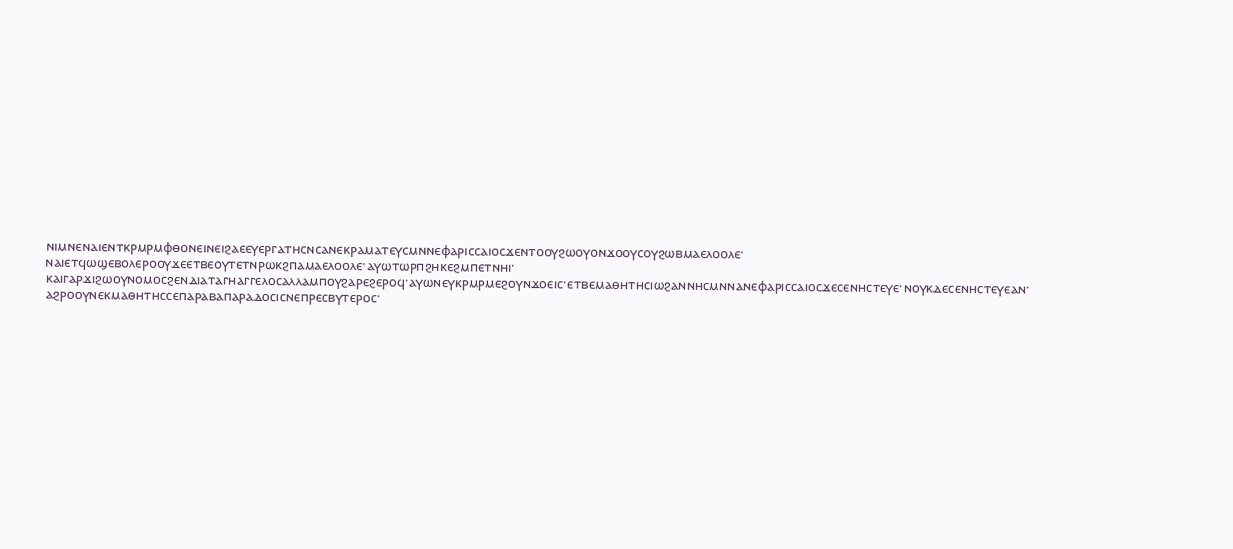ⲛⲓⲙⲛⲉⲛⲁⲓⲉⲛⲧⲕⲣⲙⲣⲙⲫⲑⲟⲛⲉⲓⲛⲉⲓϩⲁⲉⲉⲩⲉⲣⲅⲁⲧⲏⲥⲛⲥⲁⲛⲉⲕⲣⲁⲙⲁⲧⲉⲩⲥⲙⲛⲛⲉⲫⲁⲣⲓⲥⲥⲁⲓⲟⲥϫⲉⲛⲧⲟⲟⲩϩⲱⲟⲩⲟⲛϫⲟⲟⲩⲥⲟⲩϩⲱⲃⲙⲁⲉⲗⲟⲟⲗⲉ·
ⲛⲁⲓⲉⲧϥⲱϣⲉⲃⲟⲗⲉⲣⲟⲟⲩϫⲉⲉⲧⲃⲉⲟⲩⲧⲉⲧⲛⲣⲱⲕϩⲡⲁⲙⲁⲉⲗⲟⲟⲗⲉ·ⲁⲩⲱⲧⲱⲣⲡϩⲏⲕⲉϩⲙⲡⲉⲧⲛⲏⲓ·
ⲕⲁⲓⲅⲁⲣϫⲓϩⲱⲟⲩⲛⲟⲙⲟⲥϩⲉⲛⲇⲓⲁⲧⲁⲅⲏⲁⲅⲅⲉⲗⲟⲥⲁⲗⲗⲁⲙⲡⲟⲩϩⲁⲣⲉϩⲉⲣⲟϥ·ⲁⲩⲱⲛⲉⲩⲕⲣⲙⲣⲙⲉϩⲟⲩⲛϫⲟⲉⲓⲥ·ⲉⲧⲃⲉⲙⲁⲑⲏⲧⲏⲥⲓⲱϩⲁⲛⲛⲏⲥⲙⲛⲛⲁⲛⲉⲫⲁⲣⲓⲥⲥⲁⲓⲟⲥϫⲉⲥⲉⲛⲏⲥⲧⲉⲩⲉ·ⲛⲟⲩⲕⲇⲉⲥⲉⲛⲏⲥⲧⲉⲩⲉⲁⲛ·
ⲁϩⲣⲟⲟⲩⲛⲉⲕⲙⲁⲑⲏⲧⲏⲥⲥⲉⲡⲁⲣⲁⲃⲁⲡⲁⲣⲁⲇⲟⲥⲓⲥⲛⲉⲡⲣⲉⲥⲃⲩⲧⲉⲣⲟⲥ·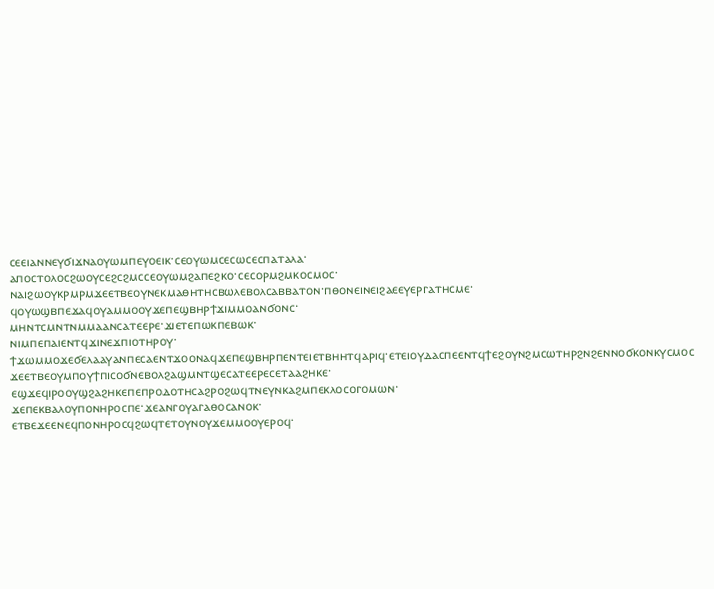ⲥⲉⲉⲓⲁⲛⲛⲉⲩϭⲓϫⲛⲁⲟⲩⲱⲙⲡⲉⲩⲟⲉⲓⲕ·ⲥⲉⲟⲩⲱⲙⲥⲉⲥⲱⲥⲉⲥⲡⲁⲧⲁⲗⲁ·
ⲁⲡⲟⲥⲧⲟⲗⲟⲥϩⲱⲟⲩⲥⲉϩⲥϩⲙⲥⲥⲉⲟⲩⲱⲙϩⲁⲡⲉϩⲕⲟ·ⲥⲉⲥⲟⲣⲙϩⲙⲕⲟⲥⲙⲟⲥ·
ⲛⲁⲓϩⲱⲟⲩⲕⲣⲙⲣⲙϫⲉⲉⲧⲃⲉⲟⲩⲛⲉⲕⲙⲁⲑⲏⲧⲏⲥⲃⲱⲗⲉⲃⲟⲗⲥⲁⲃⲃⲁⲧⲟⲛ·ⲡⲑⲟⲛⲉⲓⲛⲉⲓϩⲁⲉⲉⲩⲉⲣⲅⲁⲧⲏⲥⲙⲉ·
ϥⲟⲩⲱϣⲃⲡⲉϫⲁϥⲟⲩⲁⲙⲙⲟⲟⲩϫⲉⲡⲉϣⲃⲏⲣϯϫⲓⲙⲙⲟⲁⲛϭⲟⲛⲥ·
ⲙⲏⲛⲧⲥⲙⲛⲧⲛⲙⲙⲁⲁⲛⲥⲁⲧⲉⲉⲣⲉ·ϫⲓⲉⲧⲉⲡⲱⲕⲡⲉⲃⲱⲕ·
ⲛⲓⲙⲡⲉⲡⲁⲓⲉⲛⲧϥϫⲓⲛⲉϫⲡⲓⲟⲧⲏⲣⲟⲩ·
ϯϫⲱⲙⲙⲟϫⲉϭⲉⲗⲁⲁⲩⲁⲛⲡⲉⲥⲁⲉⲛⲧϫⲟⲟⲛⲁϥϫⲉⲡⲉϣⲃⲏⲣⲡⲉⲛⲧⲉⲓⲉⲧⲃⲏⲏⲧϥⲁⲣⲓϥ·ⲉⲧⲉⲓⲟⲩⲇⲁⲥⲡⲉⲉⲛⲧϥϯⲉϩⲟⲩⲛϩⲙⲥⲱⲧⲏⲣϩⲛϩⲉⲛⲛⲟϭⲕⲟⲛⲕⲩⲥⲙⲟⲥ
ϫⲉⲉⲧⲃⲉⲟⲩⲙⲡⲟⲩϯⲡⲓⲥⲟϭⲛⲉⲃⲟⲗϩⲁϣⲙⲛⲧϣⲉⲥⲁⲧⲉⲉⲣⲉⲥⲉⲧⲁⲁϩⲏⲕⲉ·
ⲉϣϫⲉϥⲓⲣⲟⲟⲩϣϩⲁϩⲏⲕⲉⲡⲉⲡⲣⲟⲇⲟⲧⲏⲥⲁϩⲣⲟϩⲱϥⲧⲛⲉⲩⲛⲕⲁϩⲙⲡⲉⲕⲗⲟⲥⲟⲅⲟⲙⲱⲛ·
ϫⲉⲡⲉⲕⲃⲁⲗⲟⲩⲡⲟⲛⲏⲣⲟⲥⲡⲉ·ϫⲉⲁⲛⲅⲟⲩⲁⲅⲁⲑⲟⲥⲁⲛⲟⲕ·
ⲉⲧⲃⲉϫⲉⲉⲛⲉϥⲡⲟⲛⲏⲣⲟⲥϥϩⲱϥⲧⲉⲧⲟⲩⲛⲟⲩϫⲉⲙⲙⲟⲟⲩⲉⲣⲟϥ·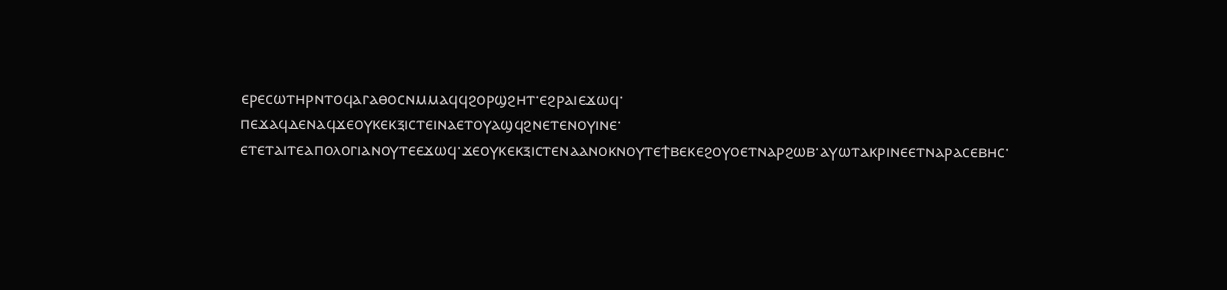ⲉⲣⲉⲥⲱⲧⲏⲣⲛⲧⲟϥⲁⲅⲁⲑⲟⲥⲛⲙⲙⲁϥϥϩⲟⲣϣϩⲏⲧ·ⲉϩⲣⲁⲓⲉϫⲱϥ·
ⲡⲉϫⲁϥⲇⲉⲛⲁϥϫⲉⲟⲩⲕⲉⲕⲝⲓⲥⲧⲉⲓⲛⲁⲉⲧⲟⲩⲁϣϥϩⲛⲉⲧⲉⲛⲟⲩⲓⲛⲉ·
ⲉⲧⲉⲧⲁⲓⲧⲉⲁⲡⲟⲗⲟⲅⲓⲁⲛⲟⲩⲧⲉⲉϫⲱϥ·ϫⲉⲟⲩⲕⲉⲕⲝⲓⲥⲧⲉⲛⲁⲁⲛⲟⲕⲛⲟⲩⲧⲉϯⲃⲉⲕⲉϩⲟⲩⲟⲉⲧⲛⲁⲣϩⲱⲃ·ⲁⲩⲱⲧⲁⲕⲣⲓⲛⲉⲉⲧⲛⲁⲣⲁⲥⲉⲃⲏⲥ·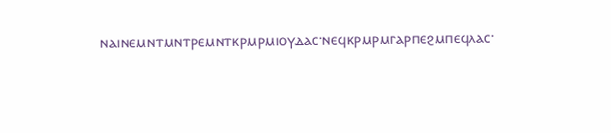ⲛⲁⲓⲛⲉⲙⲛⲧⲙⲛⲧⲣⲉⲙⲛⲧⲕⲣⲙⲣⲙⲓⲟⲩⲇⲁⲥ·ⲛⲉϥⲕⲣⲙⲣⲙⲅⲁⲣⲡⲉϩⲙⲡⲉϥⲗⲁⲥ·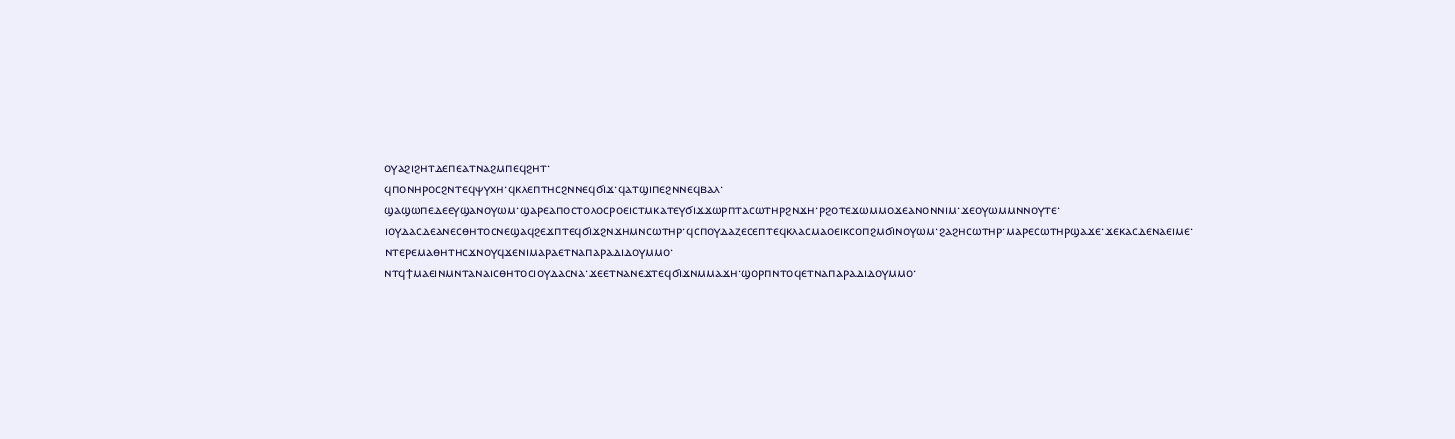ⲟⲩⲁϩⲓϩⲏⲧⲇⲉⲡⲉⲁⲧⲛⲁϩⲙⲡⲉϥϩⲏⲧ·
ϥⲡⲟⲛⲏⲣⲟⲥϩⲛⲧⲉϥⲯⲩⲭⲏ·ϥⲕⲗⲉⲡⲧⲏⲥϩⲛⲛⲉϥϭⲓϫ·ϥⲁⲧϣⲓⲡⲉϩⲛⲛⲉϥⲃⲁⲗ·
ϣⲁϣⲱⲡⲉⲇⲉⲉⲩϣⲁⲛⲟⲩⲱⲙ·ϣⲁⲣⲉⲁⲡⲟⲥⲧⲟⲗⲟⲥⲣⲟⲉⲓⲥⲧⲙⲕⲁⲧⲉⲩϭⲓϫϫⲱⲣⲡⲧⲁⲥⲱⲧⲏⲣϩⲛϫⲏ·ⲣϩⲟⲧⲉϫⲱⲙⲙⲟϫⲉⲁⲛⲟⲛⲛⲓⲙ·ϫⲉⲟⲩⲱⲙⲙⲛⲛⲟⲩⲧⲉ·
ⲓⲟⲩⲇⲁⲥⲇⲉⲁⲛⲉⲥⲑⲏⲧⲟⲥⲛⲉϣⲁϥϩⲉϫⲡⲧⲉϥϭⲓϫϩⲛϫⲏⲙⲛⲥⲱⲧⲏⲣ·ϥⲥⲡⲟⲩⲇⲁⲍⲉⲥⲉⲡⲧⲉϥⲕⲗⲁⲥⲙⲁⲟⲉⲓⲕⲥⲟⲡϩⲙϭⲓⲛⲟⲩⲱⲙ·ϩⲁϩⲏⲥⲱⲧⲏⲣ·ⲙⲁⲣⲉⲥⲱⲧⲏⲣϣⲁϫⲉ·ϫⲉⲕⲁⲥⲇⲉⲛⲁⲉⲓⲙⲉ·
ⲛⲧⲉⲣⲉⲙⲁⲑⲏⲧⲏⲥϫⲛⲟⲩϥϫⲉⲛⲓⲙⲁⲣⲁⲉⲧⲛⲁⲡⲁⲣⲁⲇⲓⲇⲟⲩⲙⲙⲟ·
ⲛⲧϥϯⲙⲁⲉⲓⲛⲙⲛⲧⲁⲛⲁⲓⲥⲑⲏⲧⲟⲥⲓⲟⲩⲇⲁⲥⲛⲁ·ϫⲉⲉⲧⲛⲁⲛⲉϫⲧⲉϥϭⲓϫⲛⲙⲙⲁϫⲏ·ϣⲟⲣⲡⲛⲧⲟϥⲉⲧⲛⲁⲡⲁⲣⲁⲇⲓⲇⲟⲩⲙⲙⲟ·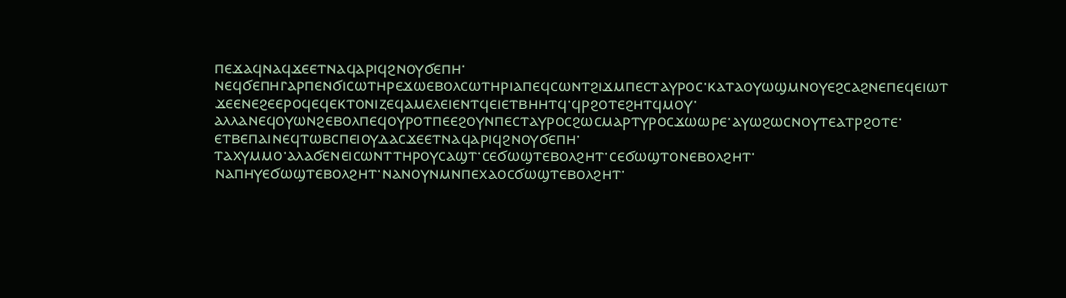ⲡⲉϫⲁϥⲛⲁϥϫⲉⲉⲧⲛⲁϥⲁⲣⲓϥϩⲛⲟⲩϭⲉⲡⲏ·
ⲛⲉϥϭⲉⲡⲏⲅⲁⲣⲡⲉⲛϭⲓⲥⲱⲧⲏⲣⲉϫⲱⲉⲃⲟⲗⲥⲱⲧⲏⲣⲓⲁⲡⲉϥⲥⲱⲛⲧϩⲓϫⲙⲡⲉⲥⲧⲁⲩⲣⲟⲥ·ⲕⲁⲧⲁⲟⲩⲱϣⲙⲛⲟⲩⲉϩⲥⲁϩⲛⲉⲡⲉϥⲉⲓⲱⲧ
ϫⲉⲉⲛⲉϩⲉⲉⲣⲟϥⲉϥⲉⲕⲧⲟⲛⲓⲍⲉϥⲁⲙⲉⲗⲉⲓⲉⲛⲧϥⲉⲓⲉⲧⲃⲏⲏⲧϥ·ϥⲣϩⲟⲧⲉϩⲏⲧϥⲙⲟⲩ·
ⲁⲗⲗⲁⲛⲉϥⲟⲩⲱⲛϩⲉⲃⲟⲗⲡⲉϥⲟⲩⲣⲟⲧⲡⲉⲉϩⲟⲩⲛⲡⲉⲥⲧⲁⲩⲣⲟⲥϩⲱⲥⲙⲁⲣⲧⲩⲣⲟⲥϫⲱⲱⲣⲉ·ⲁⲩⲱϩⲱⲥⲛⲟⲩⲧⲉⲁⲧⲣϩⲟⲧⲉ·
ⲉⲧⲃⲉⲡⲁⲓⲛⲉϥⲧⲱⲃⲥⲡⲉⲓⲟⲩⲇⲁⲥϫⲉⲉⲧⲛⲁϥⲁⲣⲓϥϩⲛⲟⲩϭⲉⲡⲏ·
ⲧⲁⲭⲩⲙⲙⲟ·ⲁⲗⲁϭⲉⲛⲉⲓⲥⲱⲛⲧⲧⲏⲣⲟⲩⲥⲁϣⲧ·ⲥⲉϭⲱϣⲧⲉⲃⲟⲗϩⲏⲧ·ⲥⲉϭⲱϣⲧⲟⲛⲉⲃⲟⲗϩⲏⲧ·
ⲛⲁⲡⲏⲩⲉϭⲱϣⲧⲉⲃⲟⲗϩⲏⲧ·ⲛⲁⲛⲟⲩⲛⲙⲛⲡⲉⲭⲁⲟⲥϭⲱϣⲧⲉⲃⲟⲗϩⲏⲧ·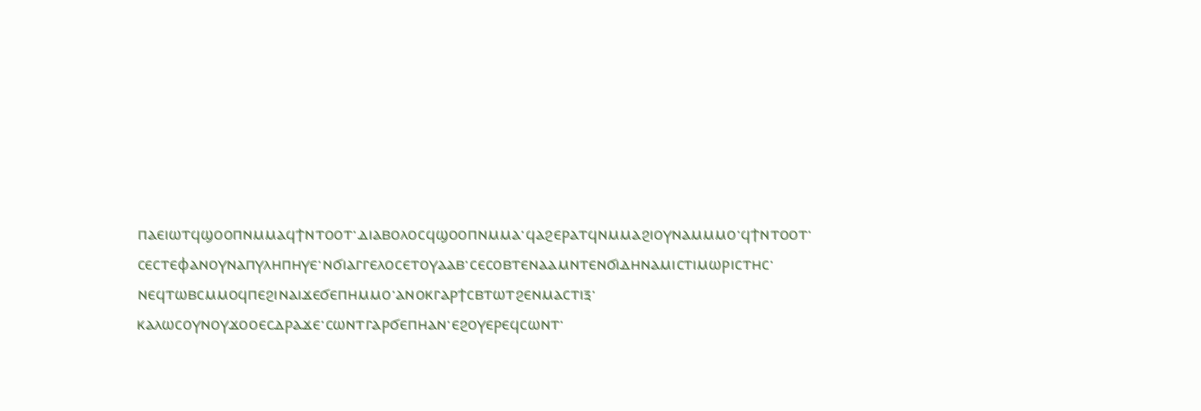ⲡⲁⲉⲓⲱⲧϥϣⲟⲟⲡⲛⲙⲙⲁϥϯⲛⲧⲟⲟⲧ·ⲇⲓⲁⲃⲟⲗⲟⲥϥϣⲟⲟⲡⲛⲙⲙⲁ·ϥⲁϩⲉⲣⲁⲧϥⲛⲙⲙⲁϩⲓⲟⲩⲛⲁⲙⲙⲙⲟ·ϥϯⲛⲧⲟⲟⲧ·
ⲥⲉⲥⲧⲉⲫⲁⲛⲟⲩⲛⲁⲡⲩⲗⲏⲡⲏⲩⲉ·ⲛϭⲓⲁⲅⲅⲉⲗⲟⲥⲉⲧⲟⲩⲁⲁⲃ·ⲥⲉⲥⲟⲃⲧⲉⲛⲁⲁⲙⲛⲧⲉⲛϭⲓⲇⲏⲛⲁⲙⲓⲥⲧⲓⲙⲱⲣⲓⲥⲧⲏⲥ·
ⲛⲉϥⲧⲱⲃⲥⲙⲙⲟϥⲡⲉϩⲓⲛⲁⲓϫⲉϭⲉⲡⲏⲙⲙⲟ·ⲁⲛⲟⲕⲅⲁⲣϯⲥⲃⲧⲱⲧϩⲉⲛⲙⲁⲥⲧⲓⲝ·
ⲕⲁⲗⲱⲥⲟⲩⲛⲟⲩϫⲟⲟⲉⲥⲇⲣⲁϫⲉ·ⲥⲱⲛⲧⲅⲁⲣϭⲉⲡⲏⲁⲛ·ⲉϩⲟⲩⲉⲣⲉϥⲥⲱⲛⲧ·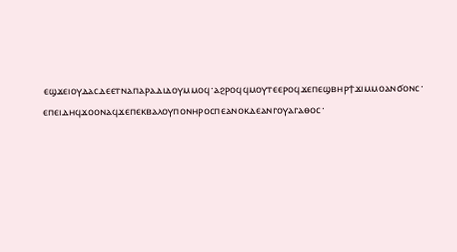ⲉϣϫⲉⲓⲟⲩⲇⲁⲥⲇⲉⲉⲧⲛⲁⲡⲁⲣⲁⲇⲓⲇⲟⲩⲙⲙⲟϥ·ⲁϩⲣⲟϥϥⲙⲟⲩⲧⲉⲉⲣⲟϥϫⲉⲡⲉϣⲃⲏⲣϯϫⲓⲙⲙⲟⲁⲛϭⲟⲛⲥ·
ⲉⲡⲉⲓⲇⲏϥϫⲟⲟⲛⲁϥϫⲉⲡⲉⲕⲃⲁⲗⲟⲩⲡⲟⲛⲏⲣⲟⲥⲡⲉⲁⲛⲟⲕⲇⲉⲁⲛⲅⲟⲩⲁⲅⲁⲑⲟⲥ·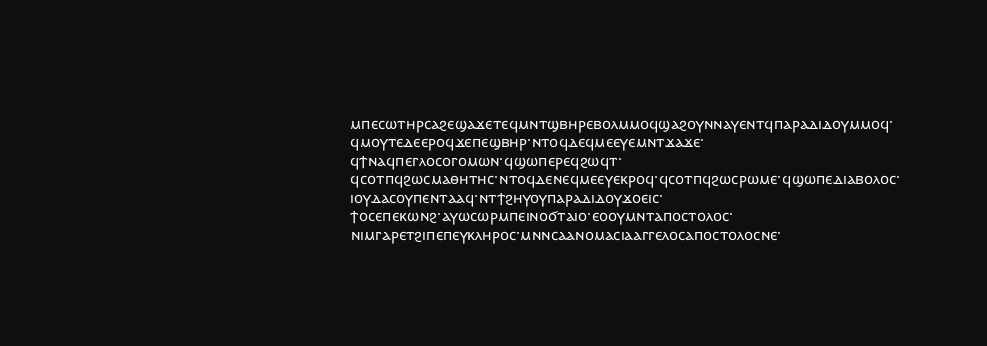ⲙⲡⲉⲥⲱⲧⲏⲣⲥⲁϩⲉϣⲁϫⲉⲧⲉϥⲙⲛⲧϣⲃⲏⲣⲉⲃⲟⲗⲙⲙⲟϥϣⲁϩⲟⲩⲛⲛⲁⲩⲉⲛⲧϥⲡⲁⲣⲁⲇⲓⲇⲟⲩⲙⲙⲟϥ·
ϥⲙⲟⲩⲧⲉⲇⲉⲉⲣⲟϥϫⲉⲡⲉϣⲃⲏⲣ·ⲛⲧⲟϥⲇⲉϥⲙⲉⲉⲩⲉⲙⲛⲧϫⲁϫⲉ·
ϥϯⲛⲁϥⲡⲉⲅⲗⲟⲥⲟⲅⲟⲙⲱⲛ·ϥϣⲱⲡⲉⲣⲉϥϩⲱϥⲧ·
ϥⲥⲟⲧⲡϥϩⲱⲥⲙⲁⲑⲏⲧⲏⲥ·ⲛⲧⲟϥⲇⲉⲛⲉϥⲙⲉⲉⲩⲉⲕⲣⲟϥ·ϥⲥⲟⲧⲡϥϩⲱⲥⲣⲱⲙⲉ·ϥϣⲱⲡⲉⲇⲓⲁⲃⲟⲗⲟⲥ·
ⲓⲟⲩⲇⲁⲥⲟⲩⲡⲉⲛⲧⲁⲁϥ·ⲛⲧϯϩⲏⲩⲟⲩⲡⲁⲣⲁⲇⲓⲇⲟⲩϫⲟⲉⲓⲥ·
ϯⲟⲥⲉⲡⲉⲕⲱⲛϩ·ⲁⲩⲱⲥⲱⲣⲙⲡⲉⲓⲛⲟϭⲧⲁⲓⲟ·ⲉⲟⲟⲩⲙⲛⲧⲁⲡⲟⲥⲧⲟⲗⲟⲥ·
ⲛⲓⲙⲅⲁⲣⲉⲧϩⲓⲡⲉⲡⲉⲩⲕⲗⲏⲣⲟⲥ·ⲙⲛⲛⲥⲁⲁⲛⲟⲙⲁⲥⲓⲁⲁⲅⲅⲉⲗⲟⲥⲁⲡⲟⲥⲧⲟⲗⲟⲥⲛⲉ·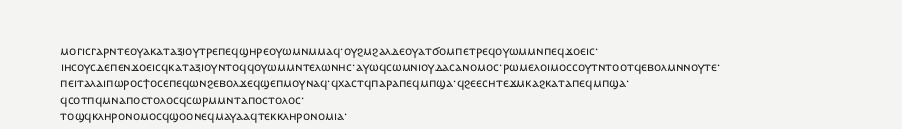ⲙⲟⲅⲓⲥⲅⲁⲣⲛⲧⲉⲟⲩⲁⲕⲁⲧⲁⲝⲓⲟⲩⲧⲣⲉⲡⲉϥϣⲏⲣⲉⲟⲩⲱⲙⲛⲙⲙⲁϥ·ⲟⲩϩⲙϩⲁⲗⲇⲉⲟⲩⲁⲧϭⲟⲙⲡⲉⲧⲣⲉϥⲟⲩⲱⲙⲙⲛⲡⲉϥϫⲟⲉⲓⲥ·
ⲓⲏⲥⲟⲩⲥⲇⲉⲡⲉⲛϫⲟⲉⲓⲥϥⲕⲁⲧⲁⲝⲓⲟⲩⲛⲧⲟϥϥⲟⲩⲱⲙⲙⲛⲧⲉⲗⲱⲛⲏⲥ·ⲁⲩⲱϥⲥⲱⲙⲛⲓⲟⲩⲇⲁⲥⲁⲛⲟⲙⲟⲥ·ⲣⲱⲙⲉⲗⲟⲓⲙⲟⲥⲥⲟⲩⲧⲛⲧⲟⲟⲧϥⲉⲃⲟⲗⲙⲛⲛⲟⲩⲧⲉ·
ⲡⲉⲓⲧⲁⲗⲁⲓⲡⲱⲣⲟⲥϯⲟⲥⲉⲡⲉϥⲱⲛϩⲉⲃⲟⲗϫⲉϥϣⲉⲡⲙⲟⲩⲛⲁϥ·ϥⲭⲁⲥⲧϥⲡⲁⲣⲁⲡⲉϥⲙⲡϣⲁ·ϥϩⲉⲉⲥⲏⲧⲉϫⲙⲕⲁϩⲕⲁⲧⲁⲡⲉϥⲙⲡϣⲁ·
ϥⲥⲟⲧⲡϥⲙⲛⲁⲡⲟⲥⲧⲟⲗⲟⲥϥⲥⲱⲣⲙⲙⲛⲧⲁⲡⲟⲥⲧⲟⲗⲟⲥ·
ⲧⲟϣϥⲕⲗⲏⲣⲟⲛⲟⲙⲟⲥϥϣⲟⲟⲛⲉϥⲙⲁⲩⲁⲁϥⲧⲉⲕⲕⲗⲏⲣⲟⲛⲟⲙⲓⲁ·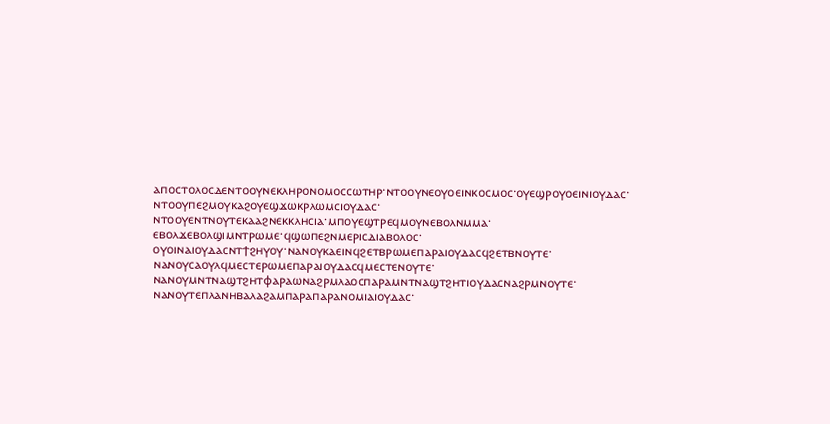ⲁⲡⲟⲥⲧⲟⲗⲟⲥⲇⲉⲛⲧⲟⲟⲩⲛⲉⲕⲗⲏⲣⲟⲛⲟⲙⲟⲥⲥⲱⲧⲏⲣ·ⲛⲧⲟⲟⲩⲛⲉⲟⲩⲟⲉⲓⲛⲕⲟⲥⲙⲟⲥ·ⲟⲩⲉϣⲣⲟⲩⲟⲉⲓⲛⲓⲟⲩⲇⲁⲥ·
ⲛⲧⲟⲟⲩⲡⲉϩⲙⲟⲩⲕⲁϩⲟⲩⲉϣϫⲱⲕⲣⲗⲱⲙⲥⲓⲟⲩⲇⲁⲥ·
ⲛⲧⲟⲟⲩⲉⲛⲧⲛⲟⲩⲧⲉⲕⲁⲁϩⲛⲉⲕⲕⲗⲏⲥⲓⲁ·ⲙⲡⲟⲩⲉϣⲧⲣⲉϥⲙⲟⲩⲛⲉⲃⲟⲗⲛⲙⲙⲁ·
ⲉⲃⲟⲗϫⲉⲃⲟⲗϣⲓⲙⲛⲧⲣⲱⲙⲉ·ϥϣⲱⲡⲉϩⲛⲙⲉⲣⲓⲥⲇⲓⲁⲃⲟⲗⲟⲥ·
ⲟⲩⲟⲓⲛⲁⲓⲟⲩⲇⲁⲥⲛⲧϯϩⲏⲩⲟⲩ·ⲛⲁⲛⲟⲩⲕⲁⲉⲓⲛϥϩⲉⲧⲃⲣⲱⲙⲉⲡⲁⲣⲁⲓⲟⲩⲇⲁⲥϥϩⲉⲧⲃⲛⲟⲩⲧⲉ·
ⲛⲁⲛⲟⲩⲥⲁⲟⲩⲗϥⲙⲉⲥⲧⲉⲣⲱⲙⲉⲡⲁⲣⲁⲓⲟⲩⲇⲁⲥϥⲙⲉⲥⲧⲉⲛⲟⲩⲧⲉ·
ⲛⲁⲛⲟⲩⲙⲛⲧⲛⲁϣⲧϩⲏⲧⲫⲁⲣⲁⲱⲛⲁϩⲣⲙⲗⲁⲟⲥⲡⲁⲣⲁⲙⲛⲧⲛⲁϣⲧϩⲏⲧⲓⲟⲩⲇⲁⲥⲛⲁϩⲣⲙⲛⲟⲩⲧⲉ·
ⲛⲁⲛⲟⲩⲧⲉⲡⲗⲁⲛⲏⲃⲁⲗⲁϩⲁⲙⲡⲁⲣⲁⲡⲁⲣⲁⲛⲟⲙⲓⲁⲓⲟⲩⲇⲁⲥ·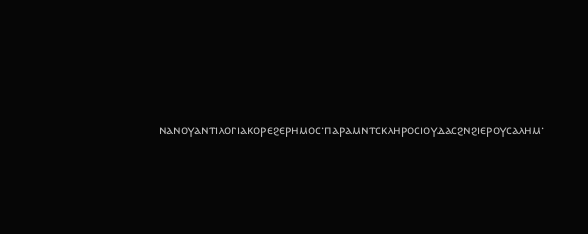ⲛⲁⲛⲟⲩⲁⲛⲧⲓⲗⲟⲅⲓⲁⲕⲟⲣⲉϩⲉⲣⲏⲙⲟⲥ·ⲡⲁⲣⲁⲙⲛⲧⲥⲕⲗⲏⲣⲟⲥⲓⲟⲩⲇⲁⲥϩⲛϩⲓⲉⲣⲟⲩⲥⲁⲗⲏⲙ·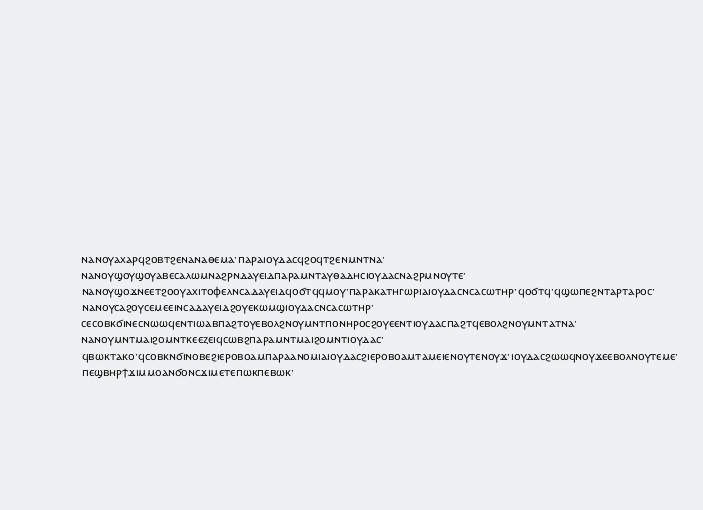ⲛⲁⲛⲟⲩⲁⲭⲁⲣϥϩⲟⲃⲧϩⲉⲛⲁⲛⲁⲑⲉⲙⲁ·ⲡⲁⲣⲁⲓⲟⲩⲇⲁⲥϥϩⲟϥⲧϩⲉⲛⲙⲛⲧⲛⲁ·
ⲛⲁⲛⲟⲩϣⲟⲩϣⲟⲩⲁⲃⲉⲥⲁⲗⲱⲙⲛⲁϩⲣⲛⲇⲁⲩⲉⲓⲇⲡⲁⲣⲁⲙⲛⲧⲁⲩⲑⲁⲇⲏⲥⲓⲟⲩⲇⲁⲥⲛⲁϩⲣⲙⲛⲟⲩⲧⲉ·
ⲛⲁⲛⲟⲩϣⲟϫⲛⲉⲉⲧϩⲟⲟⲩⲁⲭⲓⲧⲟⲫⲉⲗⲛⲥⲁⲇⲁⲩⲉⲓⲇϥⲟϭⲧϥϥⲙⲟⲩ·ⲡⲁⲣⲁⲕⲁⲧⲏⲅⲱⲣⲓⲁⲓⲟⲩⲇⲁⲥⲛⲥⲁⲥⲱⲧⲏⲣ·ϥⲟϭⲧϥ·ϥϣⲱⲡⲉϩⲛⲧⲁⲣⲧⲁⲣⲟⲥ·
ⲛⲁⲛⲟⲩⲥⲁϩⲟⲩⲥⲉⲙⲉⲉⲓⲛⲥⲁⲇⲁⲩⲉⲓⲇϩⲟⲩⲉⲕⲱⲙϣⲓⲟⲩⲇⲁⲥⲛⲥⲁⲥⲱⲧⲏⲣ·
ⲥⲉⲥⲟⲃⲕϭⲓⲛⲉⲥⲛⲱⲱϥⲉⲛⲧⲓⲱⲁⲃⲡⲁϩⲧⲟⲩⲉⲃⲟⲗϩⲛⲟⲩⲙⲛⲧⲡⲟⲛⲏⲣⲟⲥϩⲟⲩⲉⲉⲛⲧⲓⲟⲩⲇⲁⲥⲡⲁϩⲧϥⲉⲃⲟⲗϩⲛⲟⲩⲙⲛⲧⲁⲧⲛⲁ·
ⲛⲁⲛⲟⲩⲙⲛⲧⲙⲁⲓϩⲟⲙⲛⲧⲕⲉⲉⲍⲉⲓϥⲥⲱⲃϩⲡⲁⲣⲁⲙⲛⲧⲙⲁⲓϩⲟⲙⲛⲧⲓⲟⲩⲇⲁⲥ·
ϥⲃⲱⲕⲧⲁⲕⲟ·ϥⲥⲟⲃⲕⲛϭⲓⲛⲟⲃⲉϩⲓⲉⲣⲟⲃⲟⲁⲙⲡⲁⲣⲁⲁⲛⲟⲙⲓⲁⲓⲟⲩⲇⲁⲥϩⲓⲉⲣⲟⲃⲟⲁⲙⲧⲁⲙⲉⲓⲉⲛⲟⲩⲧⲉⲛⲟⲩϫ·ⲓⲟⲩⲇⲁⲥϩⲱⲱϥⲛⲟⲩϫⲉⲉⲃⲟⲗⲛⲟⲩⲧⲉⲙⲉ·
ⲡⲉϣⲃⲏⲣϯϫⲓⲙⲙⲟⲁⲛϭⲟⲛⲥϫⲓⲙⲉⲧⲉⲡⲱⲕⲡⲉⲃⲱⲕ·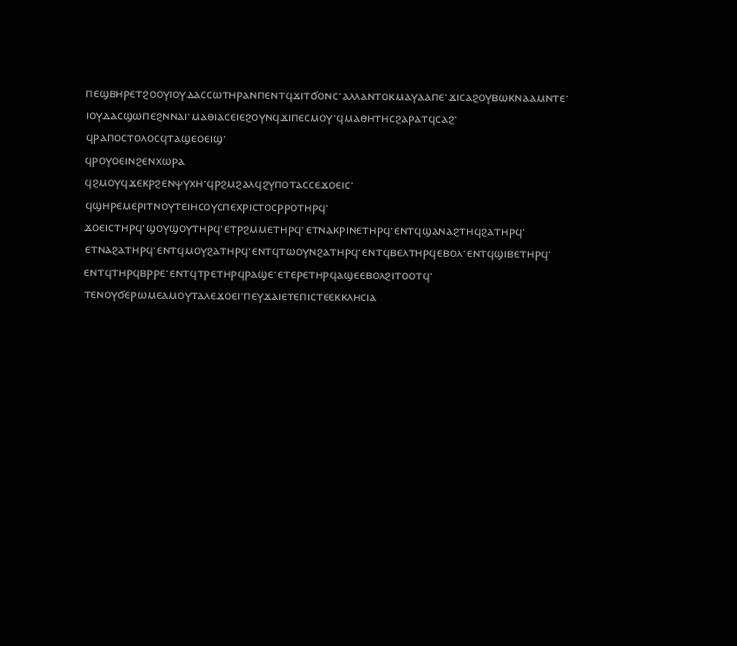ⲡⲉϣⲃⲏⲣⲉⲧϩⲟⲟⲩⲓⲟⲩⲇⲁⲥⲥⲱⲧⲏⲣⲁⲛⲡⲉⲛⲧϥϫⲓⲧϭⲟⲛⲥ·ⲁⲗⲗⲁⲛⲧⲟⲕⲙⲁⲩⲁⲁⲡⲉ·ϫⲓⲥⲁϩⲟⲩⲃⲱⲕⲛⲁⲁⲙⲛⲧⲉ·
ⲓⲟⲩⲇⲁⲥϣⲱⲡⲉϩⲛⲛⲁⲓ·ⲙⲁⲑⲓⲁⲥⲉⲓⲉϩⲟⲩⲛϥϫⲓⲡⲉⲥⲙⲟⲩ·ϥⲙⲁⲑⲏⲧⲏⲥϩⲁⲣⲁⲧϥⲥⲁϩ·
ϥⲣⲁⲡⲟⲥⲧⲟⲗⲟⲥϥⲧⲁϣⲉⲟⲉⲓϣ·
ϥⲣⲟⲩⲟⲉⲓⲛϩⲉⲛⲭⲱⲣⲁ
ϥϩⲙⲟⲩϥϫⲉⲕⲣϩⲉⲛⲯⲩⲭⲏ·ϥⲣϩⲙϩⲁⲗϥϩⲩⲡⲟⲧⲁⲥⲥⲉϫⲟⲉⲓⲥ·
ϥϣⲏⲣⲉⲙⲉⲣⲓⲧⲛⲟⲩⲧⲉⲓⲏⲥⲟⲩⲥⲡⲉⲭⲣⲓⲥⲧⲟⲥⲣⲣⲟⲧⲏⲣϥ·
ϫⲟⲉⲓⲥⲧⲏⲣϥ·ϣⲟⲩϣⲟⲩⲧⲏⲣϥ·ⲉⲧⲣϩⲙⲙⲉⲧⲏⲣϥ·ⲉⲧⲛⲁⲕⲣⲓⲛⲉⲧⲏⲣϥ·ⲉⲛⲧϥϣⲁⲛⲁϩⲧⲏϥϩⲁⲧⲏⲣϥ·
ⲉⲧⲛⲁϩⲁⲧⲏⲣϥ·ⲉⲛⲧϥⲙⲟⲩϩⲁⲧⲏⲣϥ·ⲉⲛⲧϥⲧⲱⲟⲩⲛϩⲁⲧⲏⲣϥ·ⲉⲛⲧϥⲃⲉⲗⲧⲏⲣϥⲉⲃⲟⲗ·ⲉⲛⲧϥϣⲓⲃⲉⲧⲏⲣϥ·
ⲉⲛⲧϥⲧⲏⲣϥⲃⲣⲣⲉ·ⲉⲛⲧϥⲧⲣⲉⲧⲏⲣϥⲣⲁϣⲉ·ⲉⲧⲉⲣⲉⲧⲏⲣϥⲁϣⲉⲉⲃⲟⲗϩⲓⲧⲟⲟⲧϥ·
ⲧⲉⲛⲟⲩϭⲉⲣⲱⲙⲉⲁⲙⲟⲩⲧⲁⲗⲉϫⲟⲉⲓ·ⲡⲉⲩϫⲁⲓⲉⲧⲉⲡⲓⲥⲧⲉⲉⲕⲕⲗⲏⲥⲓⲁ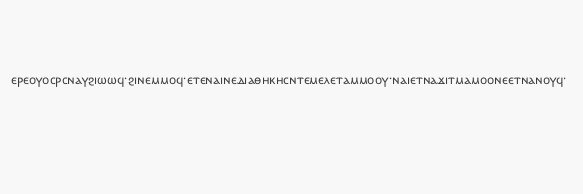ⲉⲣⲉⲟⲩⲟⲥⲣⲥⲛⲁⲩϩⲓⲱⲱϥ·ϩⲓⲛⲉⲙⲙⲟϥ·ⲉⲧⲉⲛⲁⲓⲛⲉⲇⲓⲁⲑⲏⲕⲏⲥⲛⲧⲉⲙⲉⲗⲉⲧⲁⲙⲙⲟⲟⲩ·ⲛⲁⲓⲉⲧⲛⲁϫⲓⲧⲙⲁⲙⲟⲟⲛⲉⲉⲧⲛⲁⲛⲟⲩϥ·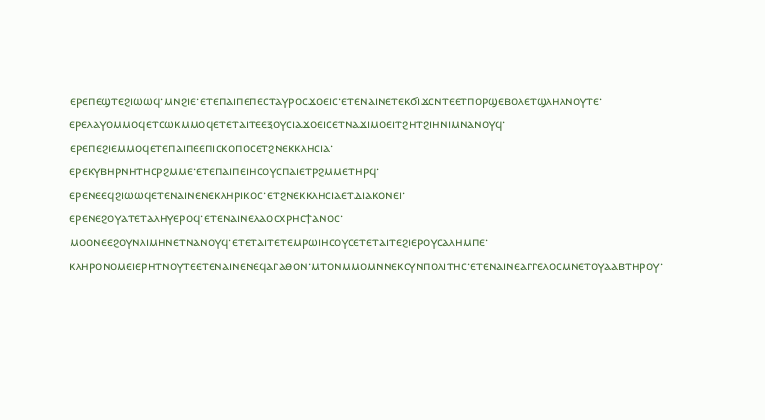ⲉⲣⲉⲡⲉϣⲧⲉϩⲓⲱⲱϥ·ⲙⲛϩⲓⲉ·ⲉⲧⲉⲡⲁⲓⲡⲉⲡⲉⲥⲧⲁⲩⲣⲟⲥϫⲟⲉⲓⲥ·ⲉⲧⲉⲛⲁⲓⲛⲉⲧⲉⲕϭⲓϫⲥⲛⲧⲉⲉⲧⲡⲟⲣϣⲉⲃⲟⲗⲉⲧϣⲗⲏⲗⲛⲟⲩⲧⲉ·
ⲉⲣⲉⲗⲁⲩⲟⲙⲙⲟϥⲉⲧⲥⲱⲕⲙⲙⲟϥⲉⲧⲉⲧⲁⲓⲧⲉⲉⲝⲟⲩⲥⲓⲁϫⲟⲉⲓⲥⲉⲧⲛⲁϫⲓⲙⲟⲉⲓⲧϩⲏⲧϩⲓⲏⲛⲓⲙⲛⲁⲛⲟⲩϥ·
ⲉⲣⲉⲡⲉϩⲓⲉⲙⲙⲟϥⲉⲧⲉⲡⲁⲓⲡⲉⲉⲡⲓⲥⲕⲟⲡⲟⲥⲉⲧϩⲛⲉⲕⲕⲗⲏⲥⲓⲁ·
ⲉⲣⲉⲕⲩⲃⲏⲣⲛⲏⲧⲏⲥⲣϩⲙⲙⲉ·ⲉⲧⲉⲡⲁⲓⲡⲉⲓⲏⲥⲟⲩⲥⲡⲁⲓⲉⲧⲣϩⲙⲙⲉⲧⲏⲣϥ·
ⲉⲣⲉⲛⲉⲉϥϩⲓⲱⲱϥⲉⲧⲉⲛⲁⲓⲛⲉⲛⲉⲕⲗⲏⲣⲓⲕⲟⲥ·ⲉⲧϩⲛⲉⲕⲕⲗⲏⲥⲓⲁⲉⲧⲇⲓⲁⲕⲟⲛⲉⲓ·
ⲉⲣⲉⲛⲉϩⲟⲩⲁⲧⲉⲧⲁⲗⲏⲩⲉⲣⲟϥ·ⲉⲧⲉⲛⲁⲓⲛⲉⲗⲁⲟⲥⲭⲣⲏⲥϯⲁⲛⲟⲥ·
ⲙⲟⲟⲛⲉⲉϩⲟⲩⲛⲗⲓⲙⲏⲛⲉⲧⲛⲁⲛⲟⲩϥ·ⲉⲧⲉⲧⲁⲓⲧⲉⲧⲉⲙⲣⲱⲓⲏⲥⲟⲩⲥⲉⲧⲉⲧⲁⲓⲧⲉϩⲓⲉⲣⲟⲩⲥⲁⲗⲏⲙⲡⲉ·
ⲕⲗⲏⲣⲟⲛⲟⲙⲉⲓⲉⲣⲏⲧⲛⲟⲩⲧⲉⲉⲧⲉⲛⲁⲓⲛⲉⲛⲉϥⲁⲅⲁⲑⲟⲛ·ⲙⲧⲟⲛⲙⲙⲟⲙⲛⲛⲉⲕⲥⲩⲛⲡⲟⲗⲓⲧⲏⲥ·ⲉⲧⲉⲛⲁⲓⲛⲉⲁⲅⲅⲉⲗⲟⲥⲙⲛⲉⲧⲟⲩⲁⲁⲃⲧⲏⲣⲟⲩ·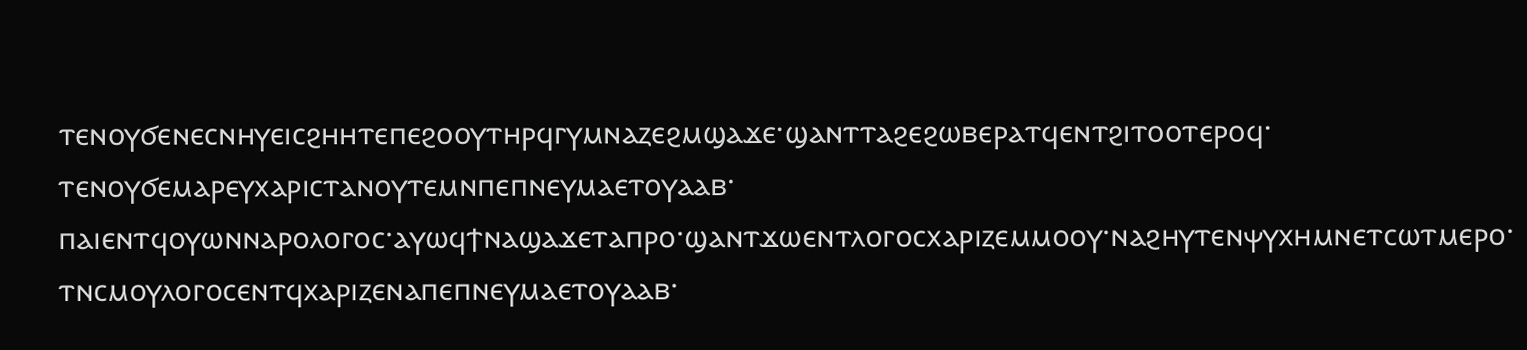ⲧⲉⲛⲟⲩϭⲉⲛⲉⲥⲛⲏⲩⲉⲓⲥϩⲏⲏⲧⲉⲡⲉϩⲟⲟⲩⲧⲏⲣϥⲅⲩⲙⲛⲁⲍⲉϩⲙϣⲁϫⲉ·ϣⲁⲛⲧⲧⲁϩⲉϩⲱⲃⲉⲣⲁⲧϥⲉⲛⲧϩⲓⲧⲟⲟⲧⲉⲣⲟϥ·
ⲧⲉⲛⲟⲩϭⲉⲙⲁⲣⲉⲩⲭⲁⲣⲓⲥⲧⲁⲛⲟⲩⲧⲉⲙⲛⲡⲉⲡⲛⲉⲩⲙⲁⲉⲧⲟⲩⲁⲁⲃ·
ⲡⲁⲓⲉⲛⲧϥⲟⲩⲱⲛⲛⲁⲣⲟⲗⲟⲅⲟⲥ·ⲁⲩⲱϥϯⲛⲁϣⲁϫⲉⲧⲁⲡⲣⲟ·ϣⲁⲛⲧϫⲱⲉⲛⲧⲗⲟⲅⲟⲥⲭⲁⲣⲓⲍⲉⲙⲙⲟⲟⲩ·ⲛⲁϩⲏⲩⲧⲉⲛⲯⲩⲭⲏⲙⲛⲉⲧⲥⲱⲧⲙⲉⲣⲟ·
ⲧⲛⲥⲙⲟⲩⲗⲟⲅⲟⲥⲉⲛⲧϥⲭⲁⲣⲓⲍⲉⲛⲁⲡⲉⲡⲛⲉⲩⲙⲁⲉⲧⲟⲩⲁⲁⲃ·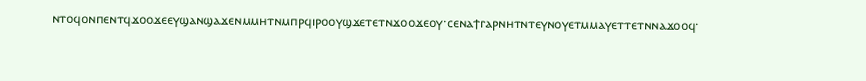ⲛⲧⲟϥⲟⲛⲡⲉⲛⲧϥϫⲟⲟϫⲉⲉⲩϣⲁⲛϣⲁϫⲉⲛⲙⲙⲏⲧⲛⲙⲡⲣϥⲓⲣⲟⲟⲩϣϫⲉⲧⲉⲧⲛϫⲟⲟϫⲉⲟⲩ·ⲥⲉⲛⲁϯⲅⲁⲣⲛⲏⲧⲛⲧⲉⲩⲛⲟⲩⲉⲧⲙⲙⲁⲩⲉⲧⲧⲉⲧⲛⲛⲁϫⲟⲟϥ·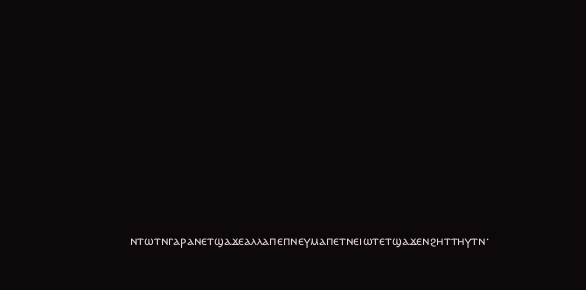ⲛⲧⲱⲧⲛⲅⲁⲣⲁⲛⲉⲧϣⲁϫⲉⲁⲗⲗⲁⲡⲉⲡⲛⲉⲩⲙⲁⲡⲉⲧⲛⲉⲓⲱⲧⲉⲧϣⲁϫⲉⲛϩⲏⲧⲧⲏⲩⲧⲛ·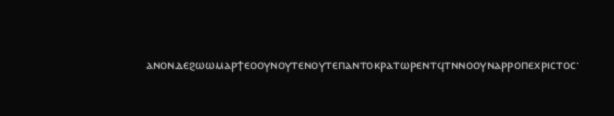ⲁⲛⲟⲛⲇⲉϩⲱⲱⲙⲁⲣϯⲉⲟⲟⲩⲛⲟⲩⲧⲉⲛⲟⲩⲧⲉⲡⲁⲛⲧⲟⲕⲣⲁⲧⲱⲣⲉⲛⲧϥⲧⲛⲛⲟⲟⲩⲛⲁⲣⲣⲟⲡⲉⲭⲣⲓⲥⲧⲟⲥ·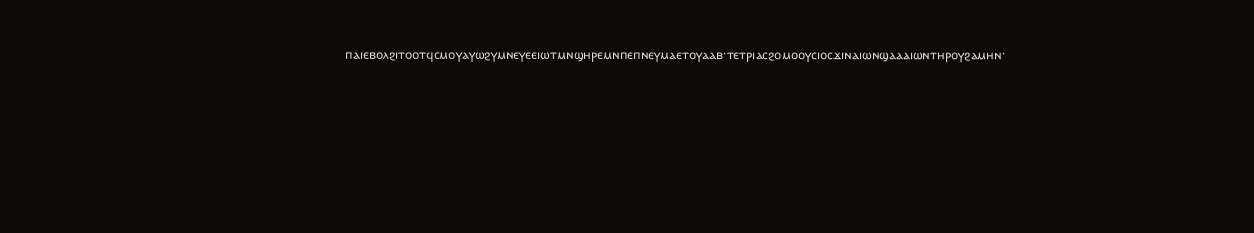ⲡⲁⲓⲉⲃⲟⲗϩⲓⲧⲟⲟⲧϥⲥⲙⲟⲩⲁⲩⲱϩⲩⲙⲛⲉⲩⲉⲉⲓⲱⲧⲙⲛϣⲏⲣⲉⲙⲛⲡⲉⲡⲛⲉⲩⲙⲁⲉⲧⲟⲩⲁⲁⲃ·ⲧⲉⲧⲣⲓⲁⲥϩⲟⲙⲟⲟⲩⲥⲓⲟⲥϫⲓⲛⲁⲓⲱⲛϣⲁⲁⲁⲓⲱⲛⲧⲏⲣⲟⲩϩⲁⲙⲏⲛ·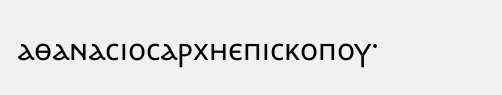ⲁⲑⲁⲛⲁⲥⲓⲟⲥⲁⲣⲭⲏⲉⲡⲓⲥⲕⲟⲡⲟⲩ·